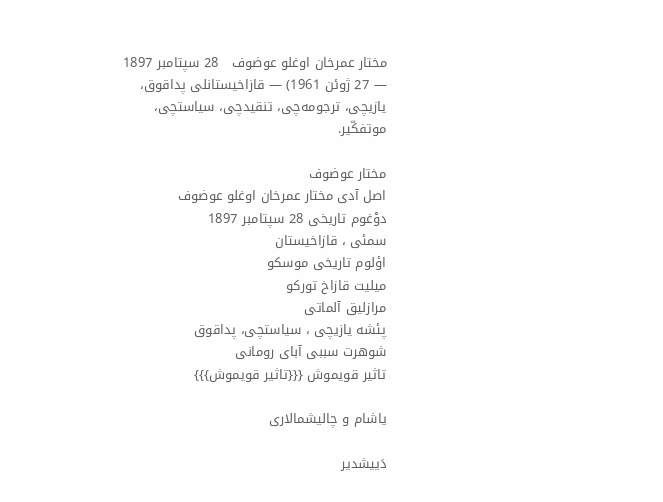مختار عمرخان اوغلو عوضوف   28 سپتامبر 1897 — 27 ژوئن 1961) — قازاخیستانلی پداقوق، یازیچی، ترجومه‌چی، تنقیدچی، سیاستچی، موتفکّیر.

مختار عوضوف
اصل آدی مختار عمرخان‌ اوغلو عوضوف
دوْغوم تاریخی 28 سپتامبر 1897
سمئی ،‌ قازاخیستان
اؤلوم تاریخی موسکو
میلیت قازاخ تورکو
مرازلیق آلماتی
پئشه یازیچی ، سیاستچی، پداقوق
شوهرت سببی آبای رومانی
تاثیر قویموش {{{تاثیر قویموش}}}

یاشام و چالیشمالاری

دَییشدیر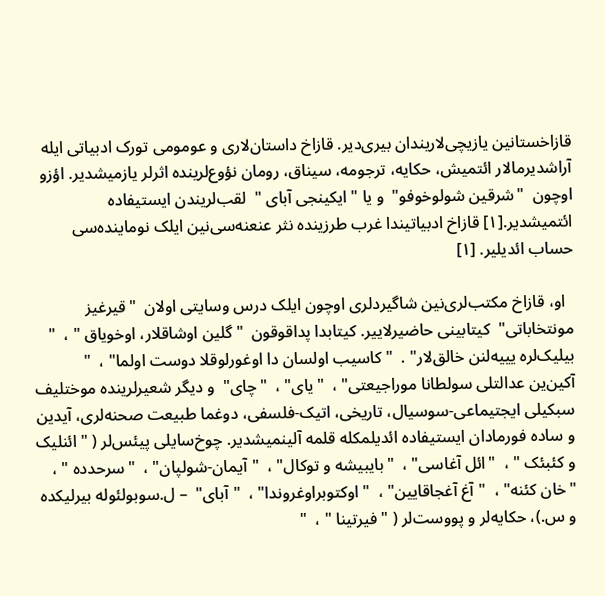قازاخستانین یازیچی‌لاریندان بیری‌دیر. قازاخ داستان‌لاری و عومومی تورک ادبیاتی ایله آراشدیرمالار ائتمیش، حکایه، ترجومه، سیناق، رومان نؤوع‌لرینده اثرلر یازمیشدیر. اؤزو اوچون  "شرقین شولوخوفو"  و یا " ایکینجی آبای ‌"  لقب‌لریندن ایستیفاده ائتمیشدیر.[۱] قازاخ ادبیاتیندا غرب طرزینده نثر عنعنه‌سی‌نین ایلک نوماینده‌سی حساب ائدیلیر. [۱]

  او، قازاخ مکتب‌لری‌نین شاگیردلری اوچون ایلک درس وسایتی اولان  "قیرغیز مونتخاباتی‌"  کیتابینی حاضیرلاییر. کیتابدا پداقوقون  "گلین اوشاقلار، اوخویاق " ،  " بیلیک‌لره یییه‌لنن خالق‌لار‌" .  " کاسیب اولسان دا اوغورلوقلا دوست اولما‌" ،  " آکین‌ین عدالتلی سولطانا موراجیعتی‌" ،  "یای‌" ،  "چای‌"  و دیگر شعیرلرینده موختلیف سبکیلی ایجتیماعی-سوسیال، تاریخی، اتیک-فلسفی، دوغما طبیعت صحنه‌لری، آیدین و ساده فورمادان ایستیفاده ائدیلمکله قلمه آلینمیشدیر. چوخ‌سایلی پیئس‌لر ( " ائنلیک و کئبئک " ،  "ائل آغاسی" ،  "بایبیشه و توکال" ،  "آیمان-شولپان" ،  "سرحدده " ،  "خان کئنه" ،  "آغ آغجاقایین" ،  " اوکتوبراوغروندا" ،  "آبای"  – ل.سوبولئوله بیرلیکده و س.)، حکایه‌لر و پووست‌لر ( " فیرتینا " ،  "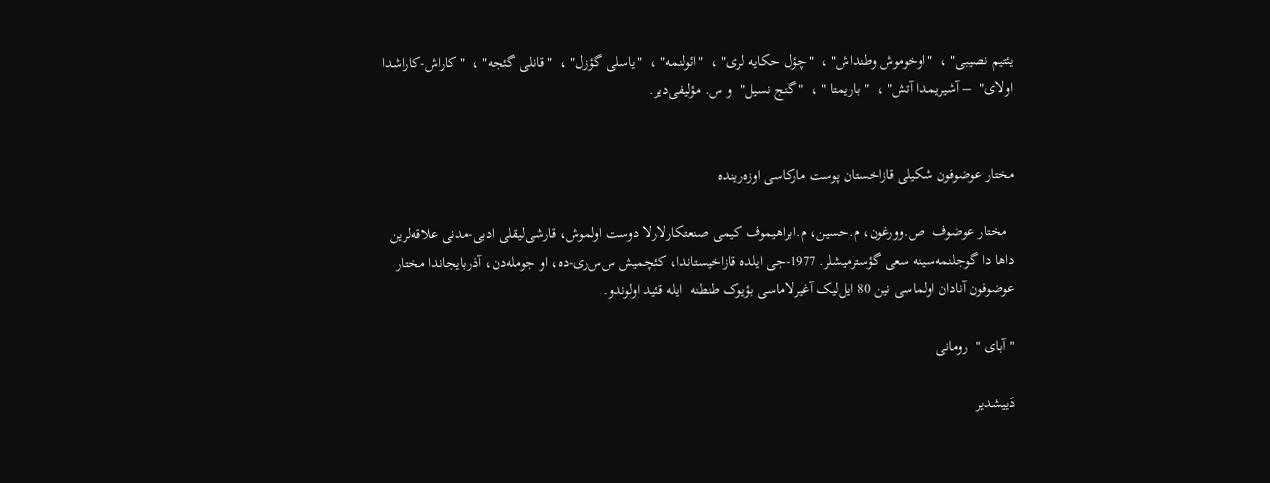یئتیم نصیبی‌" ،  "اوخوموش وطنداش" ،  "چؤل حکایه لری‌" ،  "ائولنمه‌" ،  "یاسلی گؤزل‌" ،  "قانلی گئجه‌" ،  "کاراش-کاراشدا اولای‌"  – آشیریمدا آتش‌" ،  " باریمتا " ،  "گنج نسیل‌"  و س. مؤلیفی‌دیر.


مختار عوضوفون شکیلی قازاخستان پوست مارکاسی اوزه‌رینده

  مختار عوضوف  ص.وورغون، م.حسین، م.ابراهیموف کیمی صنعتکارلارلا دوست اولموش، قارشی‌لیقلی ادبی-مدنی علاقه‌لرین داها دا گوجلنمه‌سینه سعی گؤسترمیشلر. 1977-جی ایلده قازاخیستاندا، کئچمیش س‌س‌ری-ده، او جومله‌دن، آذربایجاندا مختار عوضوفون آنادان اولماسی نین 80 ایل‌لیک آغیرلاماسی بؤیوک طنطنه  ایله قئید اولوندو.

"آبای ‌"  رومانی

دَییشدیر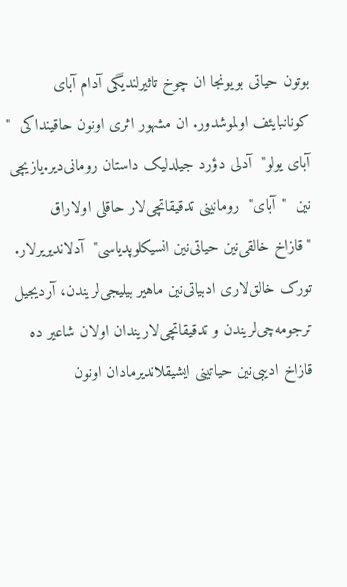بوتون حیاتی بویونجا ان چوخ تاثیرلندیگی آدام آبای کونانبایئف اولموشدور. ان مشهور اثری اونون حاقینداکی  " آبای یولو"  آدلی دؤرد جیلدلیک داستان رومانی‌دیر.یازیچی نین  "آبای‌"  رومانینی تدقیقاتچی‌لار حاقلی اولاراق  "قازاخ خالقی‌نین حیاتی‌نین انسیکلوپدیاسی‌"  آدلاندیریرلار. تورک خالق‌لاری ادبیاتی‌نین ماهیر بیلیجی‌لریندن، آردیجیل ترجومه‌چی‌لریندن و تدقیقاتچی‌لاریندان اولان شاعیر ده قازاخ ادیبی‌نین حیاتینی ایشیقلاندیرمادان اونون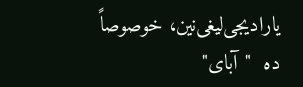یارادیجی‌لیغی‌نین، خوصوصاً ده  "آبای‌"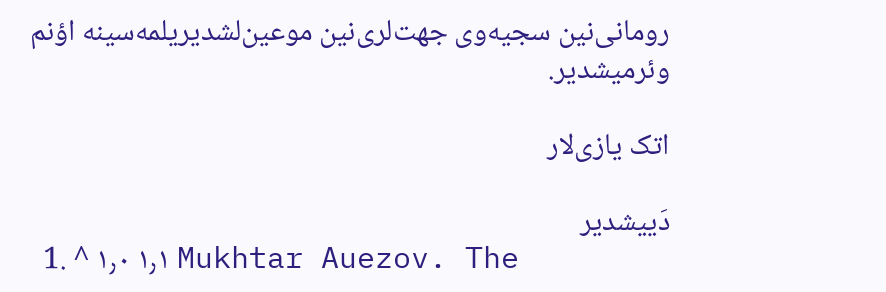رومانی‌نین سجیه‌وی جهت‌لری‌نین موعین‌لشدیریلمه‌سینه اؤنم وئرمیشدیر.

اتک یازی‌لار

دَییشدیر
  1. ^ ۱٫۰ ۱٫۱ Mukhtar Auezov. The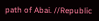path of Abai. //Republic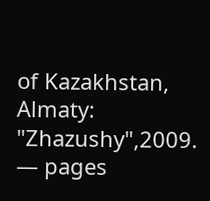of Kazakhstan, Almaty: "Zhazushy",2009. — pages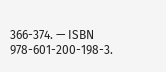366-374. — ISBN 978-601-200-198-3.